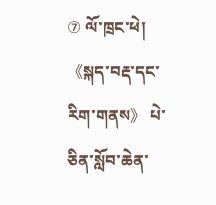⑦ ལོ་ཁྲང་ཕེ། 《སྐད་བརྡ་དང་རིག་གནས》 པེ་ཅིན་སློབ་ཆེན་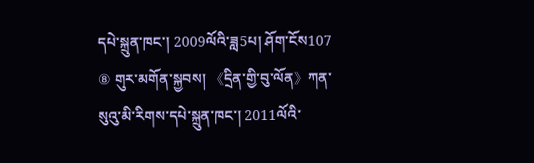དཔེ་སྐྲུན་ཁང་། 2009ལོའི་ཟླ5པ། ཤོག་ངོས107
⑧ གུར་མགོན་སྐྱབས། 《དྲིན་གྱི་བུ་ལོན》ཀན་སུའུ་མི་རིགས་དཔེ་སྐྲུན་ཁང་། 2011ལོའི་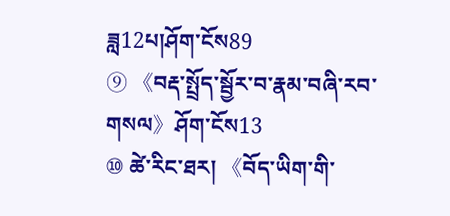ཟླ12པ།ཤོག་ངོས89
⑨ 《བརྡ་སྤྲོད་སྦྱོར་བ་རྣམ་བཞི་རབ་གསལ》ཤོག་ངོས13
⑩ ཚེ་རིང་ཐར། 《བོད་ཡིག་གི་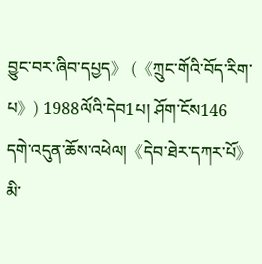བྱུང་བར་ཞིབ་དཔྱད》 (《ཀྲུང་གོའི་བོད་རིག་པ》) 1988ལོའི་དེབ1པ། ཤོག་ངོས146
དགེ་འདུན་ཆོས་འཕེལ།《དེབ་ཐེར་དཀར་པོ》མི་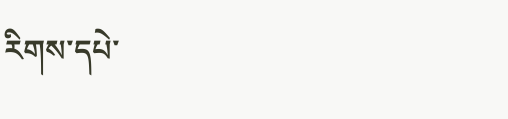རིགས་དཔེ་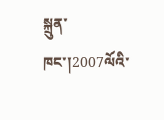སྐྲུན་ཁང་།2007ལོའི་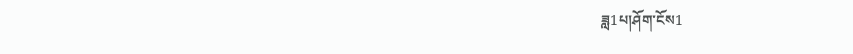ཟླ1པ།ཤོག་ངོས1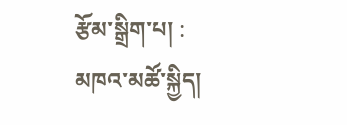རྩོམ་སྒྲིག་པ། : མཁའ་མཚོ་སྐྱིད།